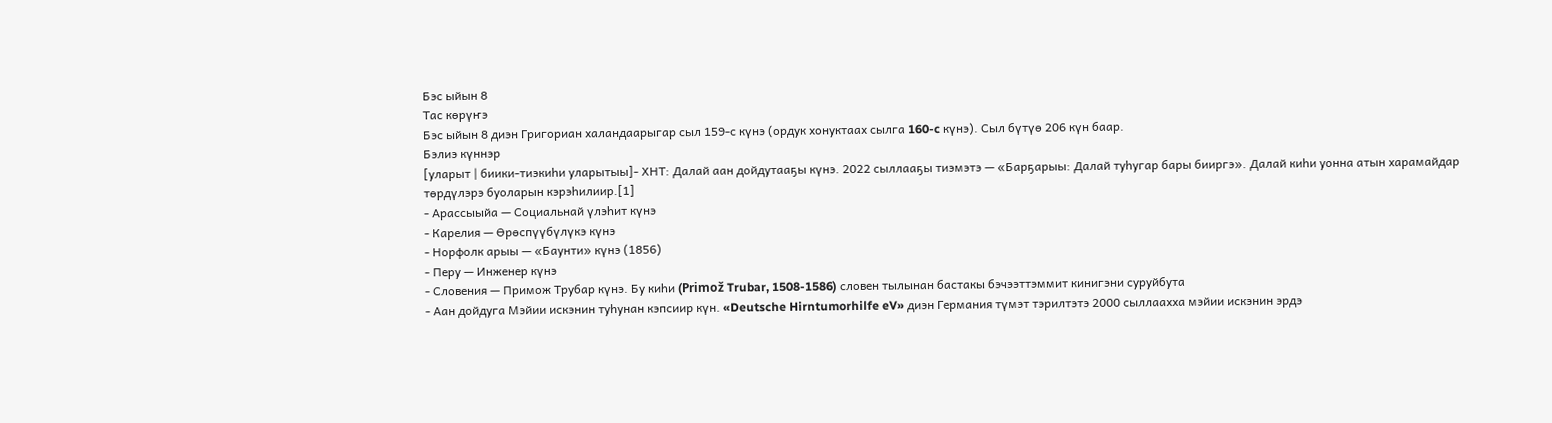Бэс ыйын 8
Тас көрүҥэ
Бэс ыйын 8 диэн Григориан халандаарыгар сыл 159-с күнэ (ордук хонуктаах сылга 160-c күнэ). Сыл бүтүө 206 күн баар.
Бэлиэ күннэр
[уларыт | биики-тиэкиһи уларытыы]- ХНТ: Далай аан дойдутааҕы күнэ. 2022 сыллааҕы тиэмэтэ — «Барҕарыы: Далай туһугар бары бииргэ». Далай киһи уонна атын харамайдар төрдүлэрэ буоларын кэрэһилиир.[1]
- Арассыыйа — Социальнай үлэһит күнэ
- Карелия — Өрөспүүбүлүкэ күнэ
- Норфолк арыы — «Баунти» күнэ (1856)
- Перу — Инженер күнэ
- Словения — Примож Трубар күнэ. Бу киһи (Primož Trubar, 1508-1586) словен тылынан бастакы бэчээттэммит кинигэни суруйбута
- Аан дойдуга Мэйии искэнин туһунан кэпсиир күн. «Deutsche Hirntumorhilfe eV» диэн Германия түмэт тэрилтэтэ 2000 сыллаахха мэйии искэнин эрдэ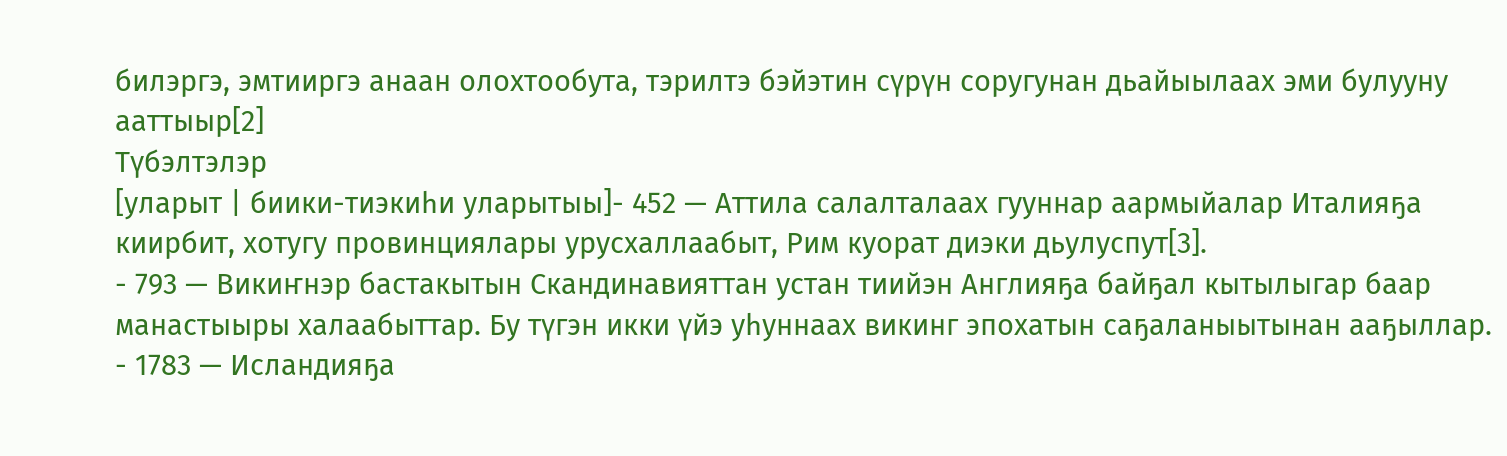билэргэ, эмтииргэ анаан олохтообута, тэрилтэ бэйэтин сүрүн соругунан дьайыылаах эми булууну ааттыыр[2]
Түбэлтэлэр
[уларыт | биики-тиэкиһи уларытыы]- 452 — Аттила салалталаах гууннар аармыйалар Италияҕа киирбит, хотугу провинциялары урусхаллаабыт, Рим куорат диэки дьулуспут[3].
- 793 — Викиҥнэр бастакытын Скандинавияттан устан тиийэн Англияҕа байҕал кытылыгар баар манастыыры халаабыттар. Бу түгэн икки үйэ уһуннаах викинг эпохатын саҕаланыытынан ааҕыллар.
- 1783 — Исландияҕа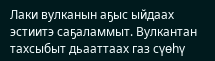Лаки вулканын аҕыс ыйдаах эстиитэ саҕаламмыт. Вулкантан тахсыбыт дьааттаах газ сүөһү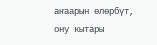аҥаарын өлөрбүт, ону кытары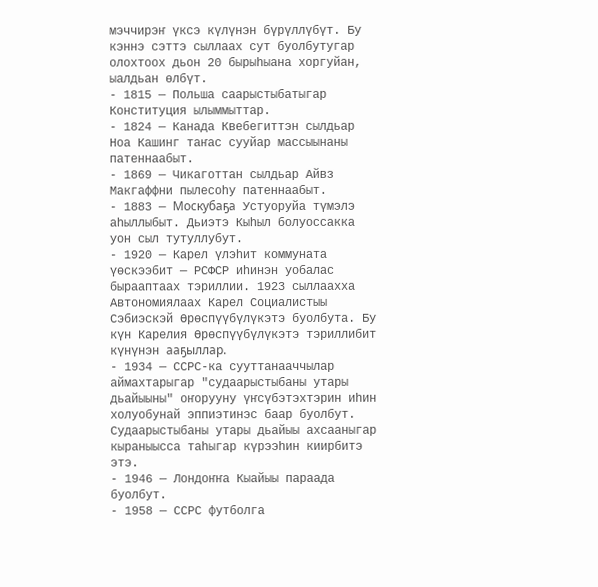мэччирэҥ үксэ күлүнэн бүрүллүбүт. Бу кэннэ сэттэ сыллаах сут буолбутугар олохтоох дьон 20 бырыһыана хоргуйан, ыалдьан өлбүт.
- 1815 — Польша саарыстыбатыгар Конституция ылыммыттар.
- 1824 — Канада Квебегиттэн сылдьар Ноа Кашинг таҥас сууйар массыынаны патеннаабыт.
- 1869 — Чикаготтан сылдьар Айвз Макгаффни пылесоһу патеннаабыт.
- 1883 — Москубаҕа Устуоруйа түмэлэ аһыллыбыт. Дьиэтэ Кыһыл болуоссакка уон сыл тутуллубут.
- 1920 — Карел үлэһит коммуната үөскээбит — РСФСР иһинэн уобалас бырааптаах тэриллии. 1923 сыллаахха Автономиялаах Карел Социалистыы Сэбиэскэй Өрөспүүбүлүкэтэ буолбута. Бу күн Карелия Өрөспүүбүлүкэтэ тэриллибит күнүнэн ааҕыллар.
- 1934 — ССРС-ка сууттанааччылар аймахтарыгар "судаарыстыбаны утары дьайыыны" оҥорууну үҥсүбэтэхтэрин иһин холуобунай эппиэтинэс баар буолбут. Судаарыстыбаны утары дьайыы ахсааныгар кыраныысса таһыгар күрээһин киирбитэ этэ.
- 1946 — Лондоҥҥа Кыайыы параада буолбут.
- 1958 — ССРС футболга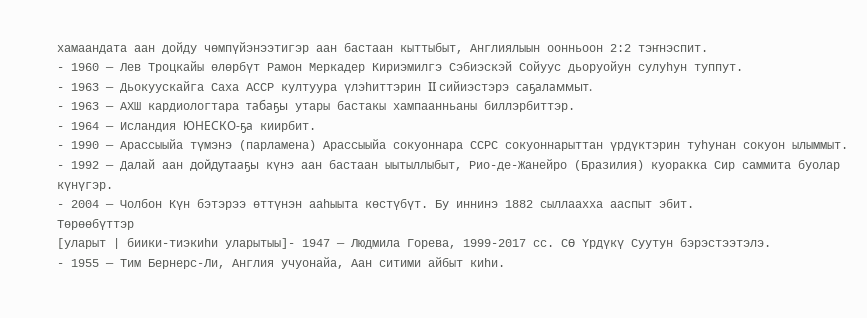хамаандата аан дойду чөмпүйэнээтигэр аан бастаан кыттыбыт, Англиялыын оонньоон 2:2 тэҥнэспит.
- 1960 — Лев Троцкайы өлөрбүт Рамон Меркадер Кириэмилгэ Сэбиэскэй Сойуус дьоруойун сулуһун туппут.
- 1963 — Дьокуускайга Саха АССР култуура үлэһиттэрин II сийиэстэрэ саҕаламмыт.
- 1963 — АХШ кардиологтара табаҕы утары бастакы хампаанньаны биллэрбиттэр.
- 1964 — Исландия ЮНЕСКО-ҕа киирбит.
- 1990 — Арассыыйа түмэнэ (парламена) Арассыыйа сокуоннара ССРС сокуоннарыттан үрдүктэрин туһунан сокуон ылыммыт.
- 1992 — Далай аан дойдутааҕы күнэ аан бастаан ыытыллыбыт, Рио-де-Жанейро (Бразилия) куоракка Сир саммита буолар күнүгэр.
- 2004 — Чолбон Күн бэтэрээ өттүнэн ааһыыта көстүбүт. Бу иннинэ 1882 сыллаахха ааспыт эбит.
Төрөөбүттэр
[уларыт | биики-тиэкиһи уларытыы]- 1947 — Людмила Горева, 1999-2017 сс. СӨ Үрдүкү Суутун бэрэстээтэлэ.
- 1955 — Тим Бернерс-Ли, Англия учуонайа, Аан ситими айбыт киһи.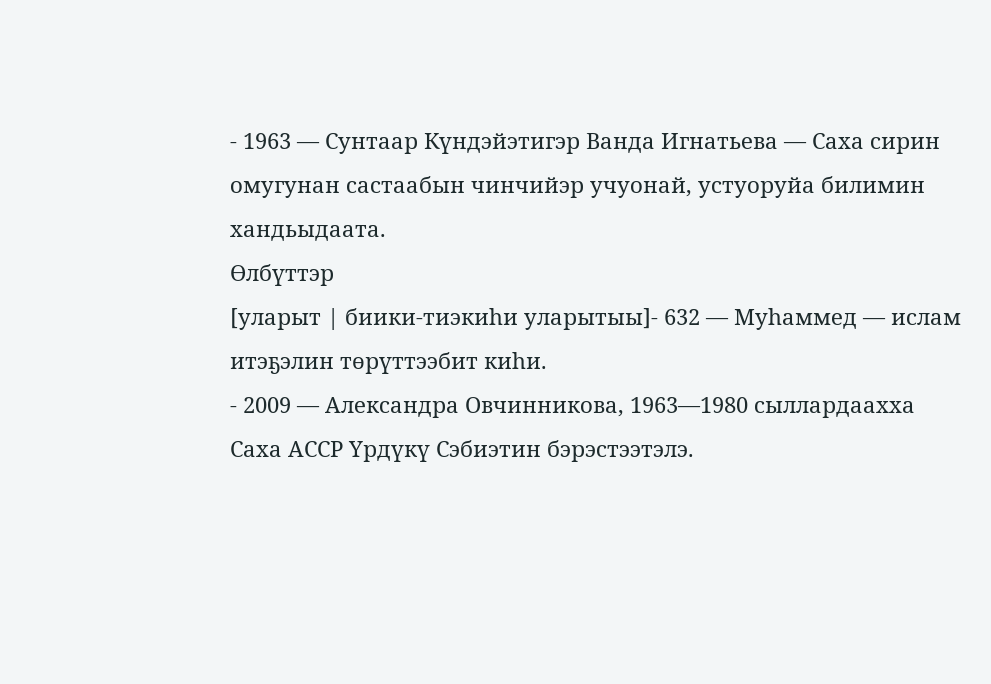- 1963 — Сунтаар Күндэйэтигэр Ванда Игнатьева — Саха сирин омугунан састаабын чинчийэр учуонай, устуоруйа билимин хандьыдаата.
Өлбүттэр
[уларыт | биики-тиэкиһи уларытыы]- 632 — Муhаммед — ислам итэҕэлин төрүттээбит киһи.
- 2009 — Александра Овчинникова, 1963—1980 сыллардаахха Саха АССР Үрдүкү Сэбиэтин бэрэстээтэлэ.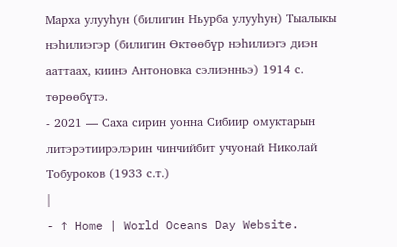Марха улууһун (билигин Ньурба улууһун) Тыалыкы нэһилиэгэр (билигин Өктөөбүр нэһилиэгэ диэн ааттаах, киинэ Антоновка сэлиэнньэ) 1914 с. төрөөбүтэ.
- 2021 — Саха сирин уонна Сибиир омуктарын литэрэтиирэлэрин чинчийбит учуонай Николай Тобуроков (1933 с.т.)
|
- ↑ Home | World Oceans Day Website.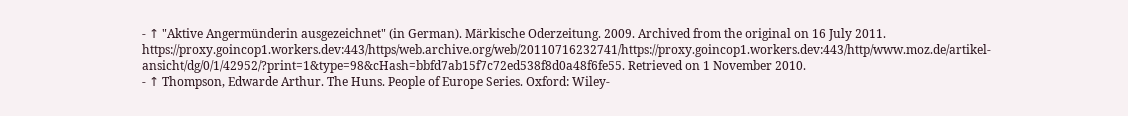- ↑ "Aktive Angermünderin ausgezeichnet" (in German). Märkische Oderzeitung. 2009. Archived from the original on 16 July 2011. https://web.archive.org/web/20110716232741/http://www.moz.de/artikel-ansicht/dg/0/1/42952/?print=1&type=98&cHash=bbfd7ab15f7c72ed538f8d0a48f6fe55. Retrieved on 1 November 2010.
- ↑ Thompson, Edwarde Arthur. The Huns. People of Europe Series. Oxford: Wiley-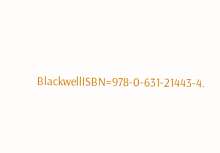BlackwellISBN=978-0-631-21443-4.